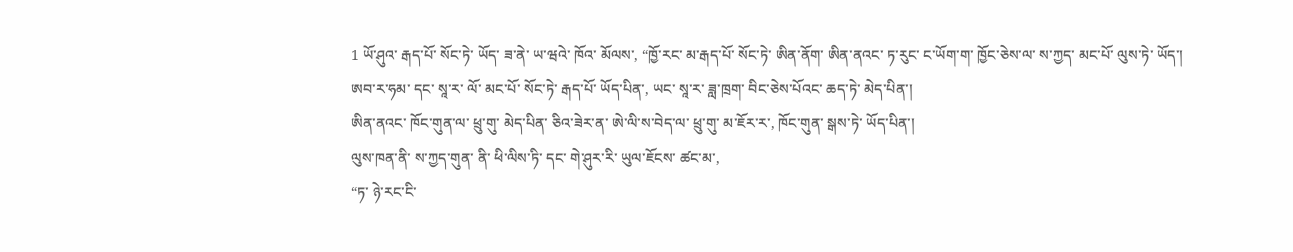1 ཡོ་ཤུའ་ རྒད་པོ་ སོང་ཏེ་ ཡོད་ ཟ་ནེ་ ཡ་ཝའེ་ ཁོའ་ མོལས་, “ཁྱོ་རང་ མ་རྒད་པོ་ སོང་ཏེ་ ཨིན་ནོག་ ཨིན་ནའང་ ཏ་རུང་ ང་ཡོག་ག་ ཁྱོང་ཅེས་ལ་ ས་ཀྱད་ མང་པོ་ ལུས་ཏེ་ ཡོད་།
ཨབ་ར་ཧམ་ དང་ སཱ་ར་ ལོ་ མང་པོ་ སོང་ཏེ་ རྒད་པོ་ ཡོད་པིན་, ཡང་ སཱ་ར་ ཟླ་ཁྲག་ བིང་ཅེས་པོའང་ ཆད་ཏེ་ མེད་པིན་།
ཨིན་ནའང་ ཁོང་གུན་ལ་ ཕྲུ་གུ་ མེད་པིན་ ཅིའ་ཟེར་ན་ ཨེ་ལི་ས་བེད་ལ་ ཕྲུ་གུ་ མ་ཇོར་ར་, ཁོང་གུན་ སྒས་ཏེ་ ཡོད་པིན་།
ལུས་ཁན་ནི་ ས་ཀྱད་གུན་ ནི་ ཕི་ལིས་ཏི་ དང་ གེ་ཤུར་རི་ ཡུལ་ཇོངས་ ཚང་མ་,
“ཏ་ ཉེ་རང་ངི་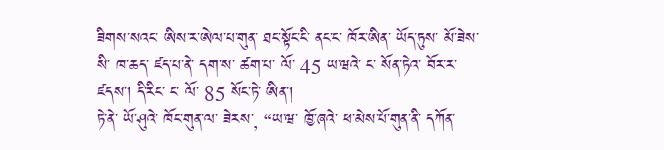ཟིགས་སའང་ ཨིས་ར་ཨེལ་པ་གུན་ ཐང་སྟོང་ངི་ ནང་ང་ ཁོར་ཨིན་ ཡོད་ཏུས་ མོ་ཟེས་སི་ ཁ་ཆད་ ཛད་པ་ནེ་ དག་ས་ ཚག་པ་ ལོ་ 45 ཡ་ཝའེ་ ང་ སོན་ཏེའ་ བོར་ར་ ཛདས་། དི་རིང་ ང་ ལོ་ 85 སོང་ཏེ་ ཨིན་།
ཏེ་ནེ་ ཡོ་ཤུའེ་ ཁོང་གུན་ལ་ ཟེརས་, “ཡ་ཝ་ ཁྱོ་ཞའེ་ ཕ་མེས་པོ་གུན་ནི་ དཀོན་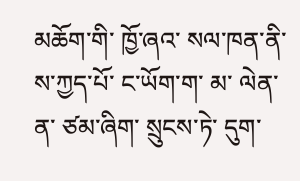མཆོག་གི་ ཁྱོ་ཞའ་ སལ་ཁན་ནི་ ས་ཀྱད་པོ་ ང་ཡོག་ག་ མ་ ལེན་ན་ ཙམ་ཞིག་ སྲུངས་ཏེ་ དུག་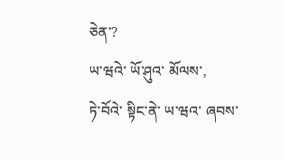ཅེན་?
ཡ་ཝའེ་ ཡོ་ཤུའ་ མོལས་,
ཏེ་བོའེ་ སྟིང་ནེ་ ཡ་ཝའ་ ཞབས་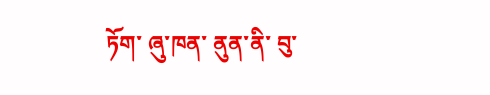ཏོག་ ཞུ་ཁན་ ནུན་ནི་ བུ་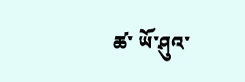ཚ་ ཡོ་ཤུའ་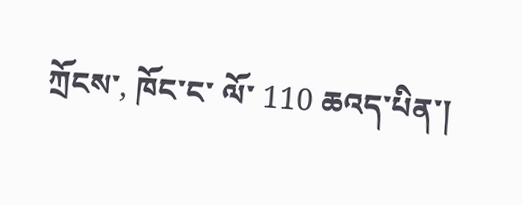ཀྲོངས་, ཁོང་ང་ ལོ་ 110 ཆའད་པིན་།